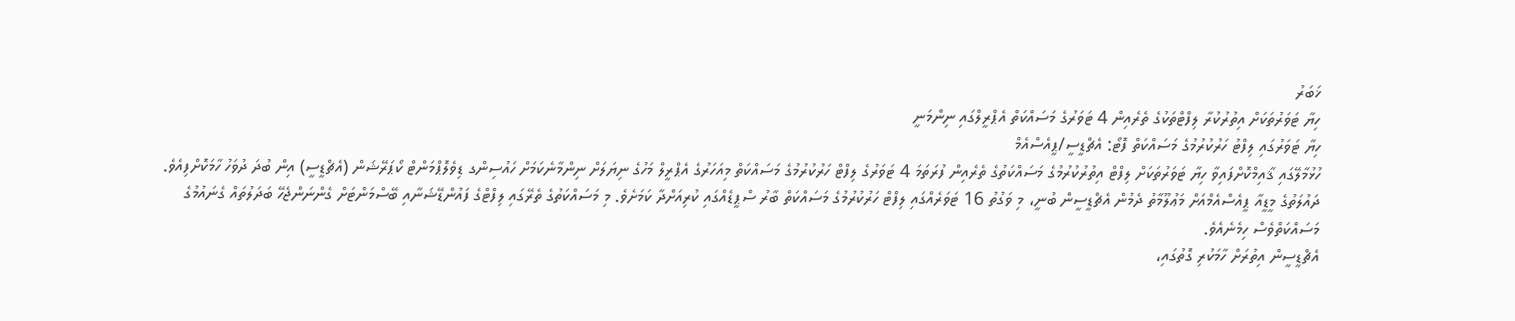ޚަބަރު
ހިޔާ ޓަވަރުތަކަށް އިތުރުކުރާ ލިފްޓްތަކުގެ ތެރެއިން 4 ޓަވަރުގެ މަސައްކަތް އެޕްރީލްގައި ނިންމަނީ
ހިޔާ ޓަވަރުގައި ލިފްޓު ހަރުކުރުމުގެ މަސައްކަތް ފޮޓޯ: އެޗްޑީސީ/ޕީއެސްއެމް
ހުޅުމާލޭގައި ޤާއިމްކޮށްފައިވާ ހިޔާ ޓަވަރުތަކަށް ލިފްޓް އިތުރުކުރުމުގެ މަސައްކަތުގެ ތެރެއިން ފުރަތަމަ 4 ޓަވަރުގެ ލިފްޓް ހަރުކުރުމުގެ މަސައްކަތް މިއަހަރުގެ އެޕްރީލް މަހުގެ ނިޔަލަށް ނިންމާނެކަމަށް ހައުސިންގ ޑިވެލޮޕްމަންޓް ކޯޕަރޭޝަން (އެޗްޑީސީ) އިން ބުދަ ދުވަހު ހާމަކޮށްފިއެވެ.
ދައުލަތުގެ މީޑީއާ ޕީއެސްއެމްއަށް މަޢުލޫމާތު ދެމުން އެޗްޑީސީން ބުނީ، މި ވަގުތު 16 ޓަވަރެއްގައި ލިފްޓް ހަރުކުރުމުގެ މަސައްކަތް ބާރު ސްޕީޑެއްގައި ކުރިއަށްދާ ކަމަށެވެ. މި މަސައްކަތުގެ ތެރޭގައި ލިފްޓްގެ ފައުންޑޭޝަނާއި ބޭސްމަންޓަށް ގެންނަންޖެހޭ ބަދަލުތައް ގެނައުމުގެ މަސައްކަތްވެސް ހިމެނެއެވެ.
އެޗްޑީސީން އިތުރަށް ހާމަކުރި ގޮތުގައި،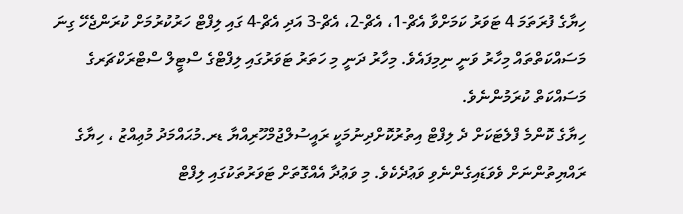ހިޔާގެ ފުރަތަމަ 4 ޓަވަރު ކަމަށްވާ އެޗް-1، އެޗް-2، އެޗް-3 އަދި އެޗް-4 ގައި ލިފްޓް ހަރުކުރުމަށް ކުރަންޖެހޭ ގިނަ މަސައްކަތްތައް މިހާރު ވަނީ ނިމިފައެވެ. މިހާރު ދަނީ މި ހަތަރު ޓަވަރުގައި ލިފްޓްގެ ސްޓީލް ސްޓްރަކްޗަރގެ މަސައްކަތް ކުރަމުންނެވެ.
ހިޔާގެ ކޮންމެ ފްލެޓަކަށް ދެ ލިފްޓް އިތުރުކޮށްދިނުމަކީ ރައީސުލްޖުމްހޫރިއްޔާ ޑރ.މުޙައްމަދު މުޢިއްޒު ، ހިޔާގެ ރައްޔިތުންނަށް ވެވަޑައިގެންނެވި ވަޢުދެކެވެ. މި ވަޢުދާ އެއްގޮތަށް ޓަވަރުތަކުގައި ލިފްޓް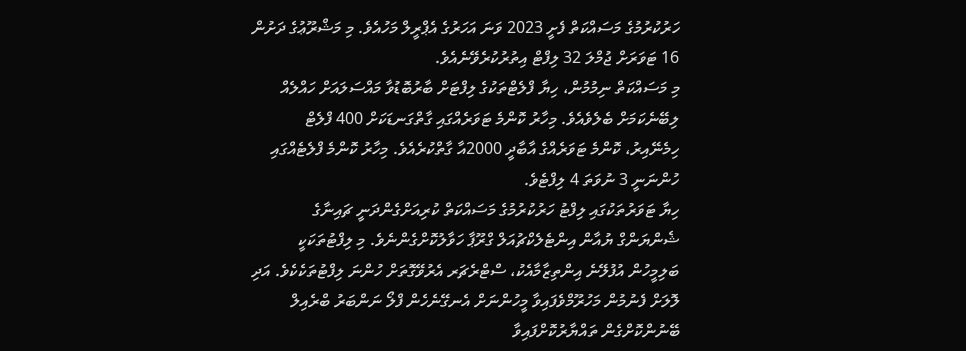ހަރުކުރުމުގެ މަސައްކަތް ފެށީ 2023 ވަނަ އަހަރުގެ އެޕްރީލް މަހުއެވެ. މި މަޝްރޫޢުގެ ދަށުން 16 ޓަވަރަށް ޖުމްލަ 32 ލިފްޓް އިތުރުކުރެވޭނެއެވެ.
މި މަސައްކަތް ނިމުމުން، ހިޔާ ފްލެޓްތަކުގެ ލިފްޓަށް ބާރުބޮޑުވާ މައްސަލައަށް ހައްލެއް ލިބޭނެކަމަށް ބެލެވެއެވެ. މިހާރު ކޮންމެ ޓަވަރެއްގައި ގާތްގަނޑަކަށް 400 ފްލެޓް ހިމެނޭއިރު، ކޮންމެ ޓަވަރެއްގެ އާބާދީ 2000އާ ގާތްކުރެއެވެ. މިހާރު ކޮންމެ ފްލެޓެއްގައި ހުންނަނީ 3 ނުވަތަ 4 ލިފްޓެވެ.
ހިޔާ ޓަވަރުތަކުގައި ލިފްޓު ހަރުކުރުމުގެ މަސައްކަތް ކުރިއަށްގެންދަނީ ޗައިނާގެ ޝެންޔަންގް ޔުއާން އިންޓެލެކްޗުއަލް ގްރޫޕާ ހަވާލުކޮށްގެންނެވެ. މި ލިފްޓުތަކަކީ ބަލިމީހުން އުފުލޭނެ އިންތިޒާމާއެކު، ސްޓްރެޗަރ އެރުވޭގޮތަށް ހުންނަ ލިފްޓުތަކެކެވެ. އަދި ލޮލަށް ފެނުމުން މަހުރޫމްވެފައިވާ މީހުންނަށް އެނގޭނެހެން ފްލޯ ނަންބަރު ބްރެއިލް ބޭނުންކޮށްގެން ތައްޔާރުކޮށްފައިވާ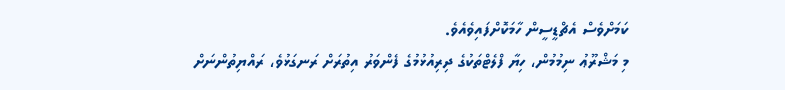ކަމަށްވެސް އެޗްޑީސީން ހާމަކޮށްފައިވެއެވެ.
މި މަޝްރޫޢު ނިމުމުން، ހިޔާ ފްލެޓްތަކުގެ ދިރިއުޅުމުގެ ފެންވަރު އިތުރަށް ރަނގަޅުވެ، ރައްޔިތުންނަށް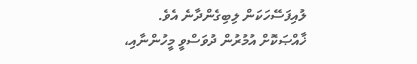ލުއިފަސޭހަކަން ލިބިގެންދާނެ އެވެ. ޚާއްޞަކޮށް އުމުރުން ދުވަސްވީ މީހުންނާއި،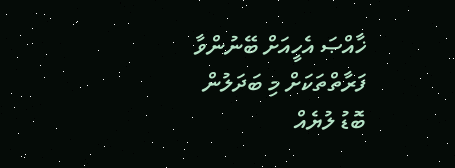ޚާއްޞަ އެހީއަށް ބޭނުންވާ ފަރާތްތަކަށް މި ބަދަލުން ބޮޑު ލުޔެއް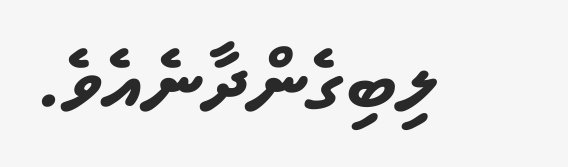ލިބިގެންދާނެއެވެ.